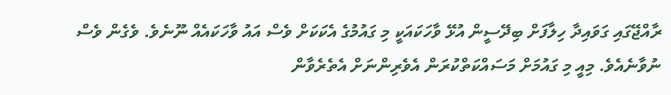ރާއްޖޭގައި ގަވައިދާ ހިލާފަށް ބިދޭސީން އުޅޭ ވާހަކައަކީ މި ގައުމުގެ އެކަކަށް ވެސް އައު ވާހަކައެއް ނޫނެވެ. ވެގެން ވެސް ނުވާނެއެވެ. މިއީ މި ގައުމަށް މަސައްކަތްކުރަން އެވެރިންނަށް އެތެރެވާން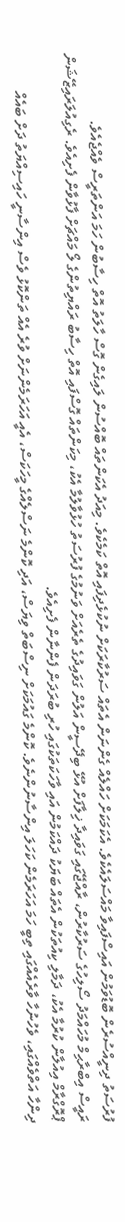ފުރުސަތު ދިނީއްސުރެން ބޮޑުވަމުން އައިސްފައިވާ މައްސަލައެކެވެ. އެކަމަކަށް ހައްލެއް ގެންނަން އެތައް ސަރުކާރަކަށް ނުކުޅެދިފައި އޮތް ކަމެކެވެ. މިއަދު އެކަންތައް ބޮއްސުން ލައިގެން ގޮސް ހާލަތު އޮތް ހިސާބުން ހަމަ އަންތަރީސް ވެއްޖެއެވެ.
ރައީސް އިބްރާޙިމް މުހައްމަދު ސޯލިހުގެ ސަރުކާރުން، ރާއްޖޭގައި ގަވައިދާ ޚިލާފަށް އުޅޭ ބިދޭސީން އަލުން ގަވައިދުގެ ތެރެއަށް ވަނުމުގެ ފުރުސަތު ހުޅުވާލުމާ އެކު، މިކަންތައް ގޮސްފައި އޮތް ހިސާބު ރައްޔިތުންގެ ލޯ މައްޗަށް ފާޅުވާން ފެށިއެވެ. ރެގިއުލަރައިޒޭޝަން ޕްރޮގްރާމް އިއުލާން ކުރުމާ އެކު، ދަމާލި ކިއުތަކުން އެތައް ބަޔަކު ދައްކަމުން އައި ވާހަކަތަކުގައި ހުރި ބުރަދަން ފެންނާން ފެށިއެވެ.
ދިންހާ އަތްވެއްގައި، ވެހުނުހާ ވާރެއެއްގައި ތިބީ ހަމަ އަހަރަމެން ކަހަލަ އިންސާނުންނެވެ. ކޮންމެ ގައުމަކަށް ނިސްބަތް ވިޔަސް، އަދި ކޮންމެ ނަސްލެއްގެ މީހަކަސް، އެއީ އަހަރަމެންނަށް ވުރެ އެއް ތަންކޮޅު ވެސް އިންސާނީ ހައިސިއްޔަތު ދަށް ބައެއް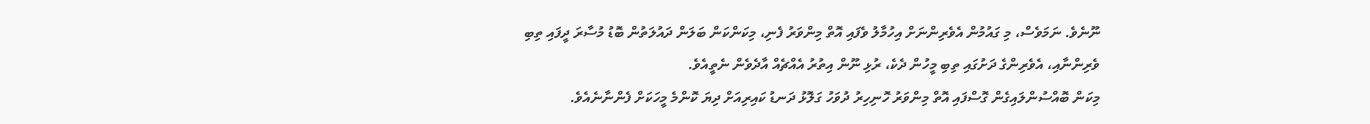ނޫނެވެ. ނަމަވެސް، މި ގައުމުން އެވެރިންނަށް އިހުމާލު ވެފައި އޮތް މިންވަރު ފެނި، މިކަންކަން ބަލަން ދައުލަތުން ބޮޑު މުސާރަ ދީފައި ތިބި ވެރިންނާއި، އެވެރިންގެ ދަށުގައި ތިބި މީހުން ދެކެ، ރުޅި ނޫން އިތުރު އެއްޗެއް އާދެވެން ނެތީއެވެ.
މިކަން ބޮއްސުންލައިގެން ގޮސްފައި އޮތް މިންވަރު ހޮނިހިރު ދުވަހު ގަލޮޅު ދަނޑު ކައިރިއަށް ދިޔަ ކޮންމެ މީހަކަށް ފެންނާނެއެވެ.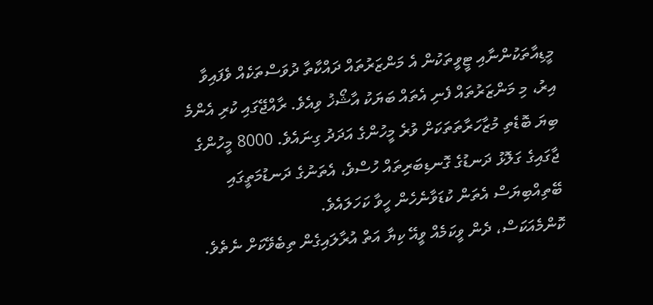މީޑިއާތަކުންނާއި ޓީވީތަކުން އެ މަންޒަރުތައް ދައްކާތާ ދުވަސްތަކެއް ވެފައިވާ އިރު، މި މަންޒަރުތައް ފެނި އެތައް ބަޔަކު އާޝޯޚު ވިއެވެ. ރާއްޖޭގައި ކުރި އެންމެ ބިޔަ ބޮޑެތި މުޒާހަރާތަތަކަށް ވުރެ މީހުންގެ އަދަދު ގިނައެވެ. 8000 މީހުންގެ ޖާގައިގެ ގަލޮޅު ދަނޑުގެ ގޮނޑިބަރިތައް ހުސްވެ، އެތަނުގެ ދަނޑުމަތީގައި ބޭތިއްބިޔަސް އެތަން ކުޑަވާނެހެން ހީވާ ކަހަލައެވެ.
ކޮންމެއަކަސް، ދެން ވީކަމެއް ވީއޭ ކިޔާ އަތް އުރާލައިގެން ތިބެވޭކަށް ނެތެވެ.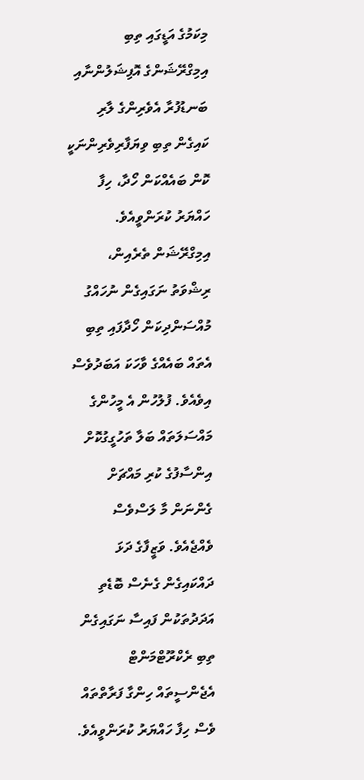މިކަމުގެ އަޑީގައި ތިބި އިމިގްރޭޝަންގެ އޮފިޝަލުންނާއި ބަނޑުފުރާ އެވެރިންގެ ލާރި ކައިގެން ތިބި ވިޔަފާރިވެރިންނަކީ ކޮން ބައެއްކަން ހޯދާ، ހިފާ ހައްޔަރު ކުރަންވީއެވެ. އިމިގްރޭޝަން ތެރެއިން، ރިޝްވަތު ނަގައިގެން ނުހައްގު މުއްސަންދިކަން ހޯދާފައި ތިބި އެތައް ބައެއްގެ ވާހަކަ އަބަދުވެސް އިވެއެވެ. ފުލުހުން އެ މީހުންގެ މައްސަލަތައް ބަލާ ތަހުގީގުކޮށް އިންސާފުގެ ކުރި މައްޗަށް ގެންނަން މާ ލަސްވެސް ވެއްޖެއެވެ. ވަޒީފާގެ ދަޅަ ދައްކައިގެން ގެނެސް ބޮޑެތި އަދަދުތަކުން ފައިސާ ނަގައިގެން ތިބި ރެކްރޫޓްމަންޓް އެޖެންސީތައް ހިންގާ ފަރާތްތައް ވެސް ހިފާ ހައްޔަރު ކުރަންވީއެވެ.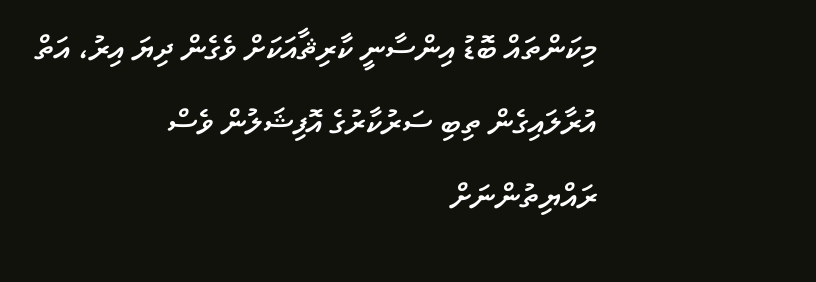މިކަންތައް ބޮޑު އިންސާނީ ކާރިޘާއަކަށް ވެގެން ދިޔަ އިރު، އަތް އުރާލައިގެން ތިބި ސަރުކާރުގެ އޮފިޝަލުން ވެސް ރައްޔިތުންނަށް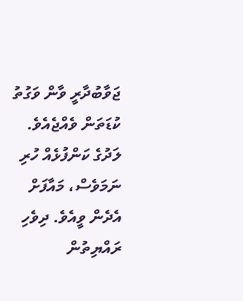ޖަވާބުދާރީ ވާން ވަގުތު ކުޑަތަން ވެއްޖެއެވެ. ލަދުގެ ކަންފުޅެއް ހުރި ނަމަވެސް، މައާފަށް އެދެން ވީއެވެ. ދިވެހި ރައްޔިތުން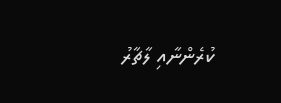ކުރެންނާއި ލާޗާރު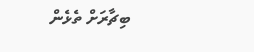ބިޗާރަށް ތެޅެން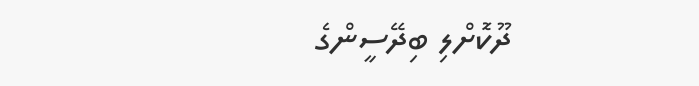ދޫކޮށްލި ބިދޭސީންގެ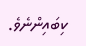ކިބައިންނެވެ.